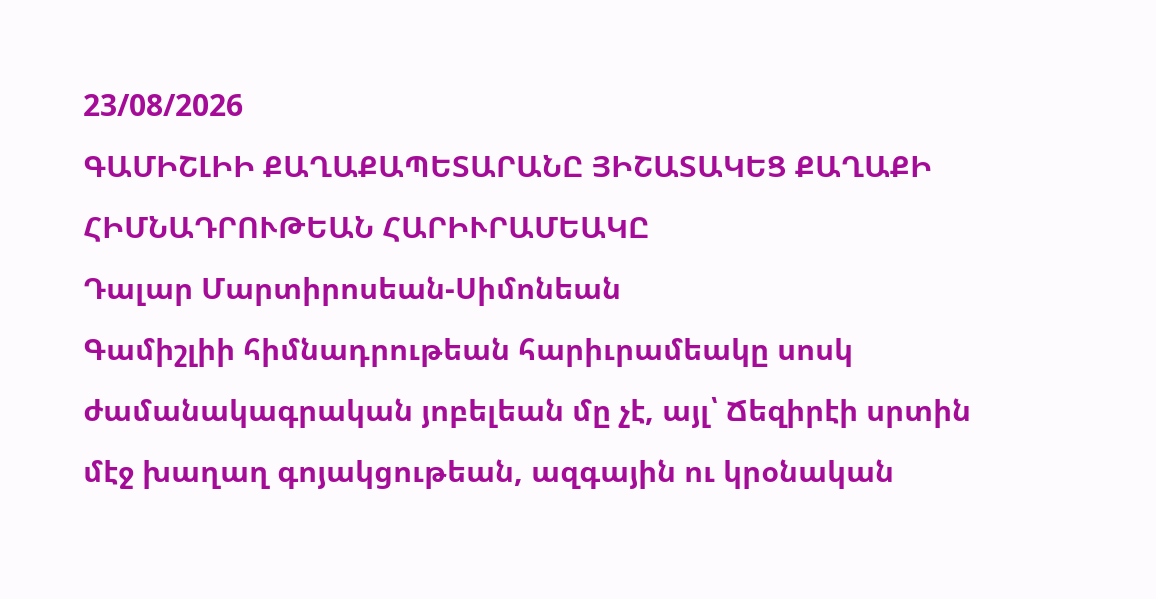23/08/2026
ԳԱՄԻՇԼԻԻ ՔԱՂԱՔԱՊԵՏԱՐԱՆԸ ՅԻՇԱՏԱԿԵՑ ՔԱՂԱՔԻ ՀԻՄՆԱԴՐՈՒԹԵԱՆ ՀԱՐԻՒՐԱՄԵԱԿԸ
Դալար Մարտիրոսեան-Սիմոնեան
Գամիշլիի հիմնադրութեան հարիւրամեակը սոսկ ժամանակագրական յոբելեան մը չէ, այլ՝ Ճեզիրէի սրտին մէջ խաղաղ գոյակցութեան, ազգային ու կրօնական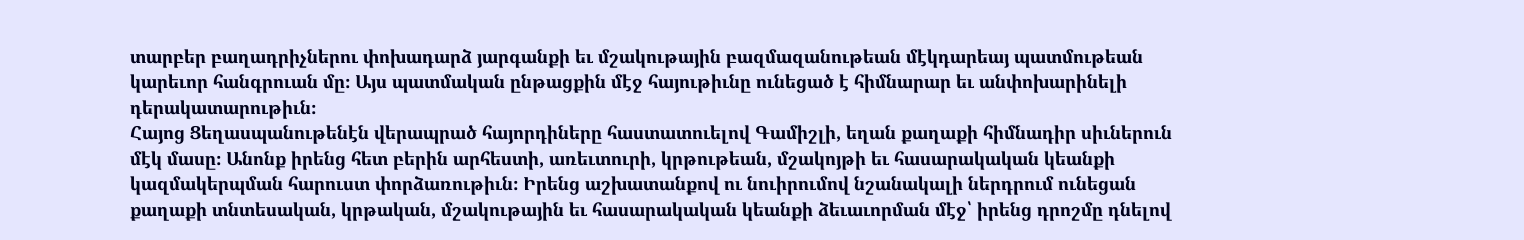տարբեր բաղադրիչներու փոխադարձ յարգանքի եւ մշակութային բազմազանութեան մէկդարեայ պատմութեան կարեւոր հանգրուան մը։ Այս պատմական ընթացքին մէջ հայութիւնը ունեցած է հիմնարար եւ անփոխարինելի դերակատարութիւն։
Հայոց Ցեղասպանութենէն վերապրած հայորդիները հաստատուելով Գամիշլի, եղան քաղաքի հիմնադիր սիւներուն մէկ մասը։ Անոնք իրենց հետ բերին արհեստի, առեւտուրի, կրթութեան, մշակոյթի եւ հասարակական կեանքի կազմակերպման հարուստ փորձառութիւն։ Իրենց աշխատանքով ու նուիրումով նշանակալի ներդրում ունեցան քաղաքի տնտեսական, կրթական, մշակութային եւ հասարակական կեանքի ձեւաւորման մէջ՝ իրենց դրոշմը դնելով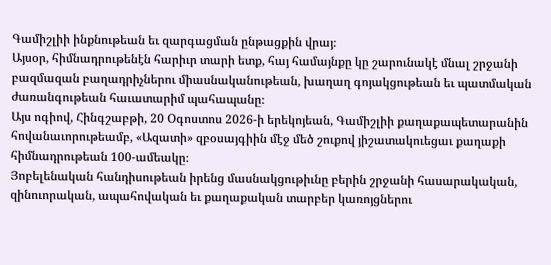Գամիշլիի ինքնութեան եւ զարգացման ընթացքին վրայ։
Այսօր, հիմնադրութենէն հարիւր տարի ետք, հայ համայնքը կը շարունակէ մնալ շրջանի բազմազան բաղադրիչներու միասնականութեան, խաղաղ գոյակցութեան եւ պատմական ժառանգութեան հաւատարիմ պահապանը։
Այս ոգիով, Հինգշաբթի, 20 Օգոստոս 2026-ի երեկոյեան, Գամիշլիի քաղաքապետարանին հովանաւորութեամբ, «Ազատի» զբօսայգիին մէջ մեծ շուքով յիշատակուեցաւ քաղաքի հիմնադրութեան 100-ամեակը։
Յոբելենական հանդիսութեան իրենց մասնակցութիւնը բերին շրջանի հասարակական, զինուորական, ապահովական եւ քաղաքական տարբեր կառոյցներու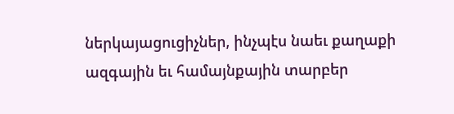ներկայացուցիչներ, ինչպէս նաեւ քաղաքի ազգային եւ համայնքային տարբեր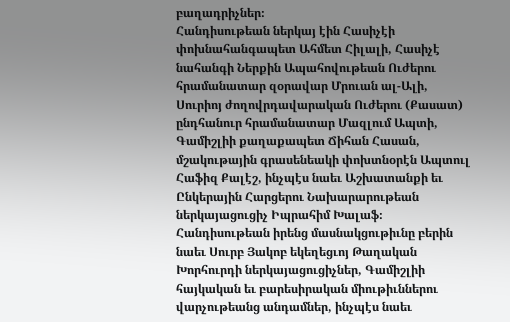բաղադրիչներ։
Հանդիսութեան ներկայ էին Հասիչէի փոխնահանգապետ Ահմետ Հիլալի, Հասիչէ նահանգի Ներքին Ապահովութեան Ուժերու հրամանատար զօրավար Մրուան ալ-Ալի, Սուրիոյ ժողովրդավարական Ուժերու (Քասատ) ընդհանուր հրամանատար Մազլում Ապտի, Գամիշլիի քաղաքապետ Ճիհան Հասան, մշակութային գրասենեակի փոխտնօրէն Ապտուլ Հաֆիզ Քալէշ, ինչպէս նաեւ Աշխատանքի եւ Ընկերային Հարցերու Նախարարութեան ներկայացուցիչ Իպրահիմ Խալաֆ։
Հանդիսութեան իրենց մասնակցութիւնը բերին նաեւ Սուրբ Յակոբ եկեղեցւոյ Թաղական Խորհուրդի ներկայացուցիչներ, Գամիշլիի հայկական եւ բարեսիրական միութիւններու վարչութեանց անդամներ, ինչպէս նաեւ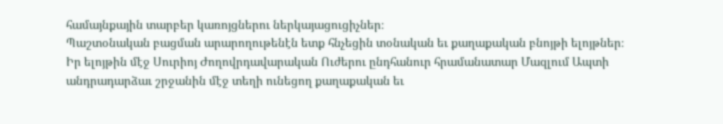համայնքային տարբեր կառոյցներու ներկայացուցիչներ։
Պաշտօնական բացման արարողութենէն ետք հնչեցին տօնական եւ քաղաքական բնոյթի ելոյթներ։
Իր ելոյթին մէջ Սուրիոյ Ժողովրդավարական Ուժերու ընդհանուր հրամանատար Մազլում Ապտի անդրադարձաւ շրջանին մէջ տեղի ունեցող քաղաքական եւ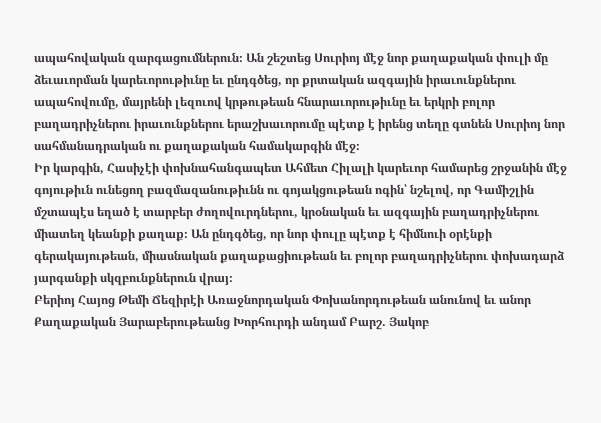ապահովական զարգացումներուն։ Ան շեշտեց Սուրիոյ մէջ նոր քաղաքական փուլի մը ձեւաւորման կարեւորութիւնը եւ ընդգծեց, որ քրտական ազգային իրաւունքներու ապահովումը, մայրենի լեզուով կրթութեան հնարաւորութիւնը եւ երկրի բոլոր բաղադրիչներու իրաւունքներու երաշխաւորումը պէտք է իրենց տեղը գտնեն Սուրիոյ նոր սահմանադրական ու քաղաքական համակարգին մէջ։
Իր կարգին, Հասիչէի փոխնահանգապետ Ահմետ Հիլալի կարեւոր համարեց շրջանին մէջ գոյութիւն ունեցող բազմազանութիւնն ու գոյակցութեան ոգին՝ նշելով, որ Գամիշլին մշտապէս եղած է տարբեր ժողովուրդներու, կրօնական եւ ազգային բաղադրիչներու միատեղ կեանքի քաղաք։ Ան ընդգծեց, որ նոր փուլը պէտք է հիմնուի օրէնքի գերակայութեան, միասնական քաղաքացիութեան եւ բոլոր բաղադրիչներու փոխադարձ յարգանքի սկզբունքներուն վրայ։
Բերիոյ Հայոց Թեմի Ճեզիրէի Առաջնորդական Փոխանորդութեան անունով եւ անոր Քաղաքական Յարաբերութեանց Խորհուրդի անդամ Բարշ. Յակոբ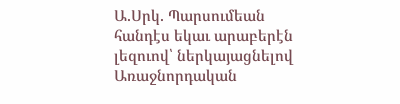Ա.Սրկ. Պարսումեան հանդէս եկաւ արաբերէն լեզուով՝ ներկայացնելով Առաջնորդական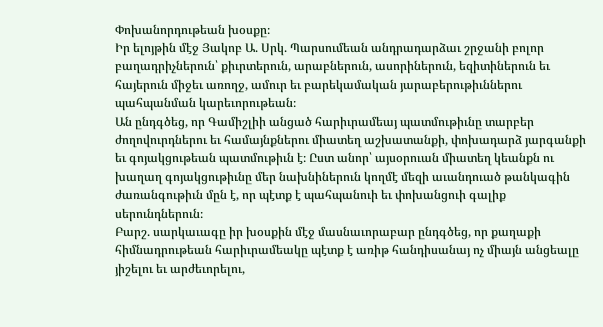Փոխանորդութեան խօսքը։
Իր ելոյթին մէջ Յակոբ Ա. Սրկ. Պարսումեան անդրադարձաւ շրջանի բոլոր բաղադրիչներուն՝ քիւրտերուն, արաբներուն, ասորիներուն, եզիտիներուն եւ հայերուն միջեւ առողջ, ամուր եւ բարեկամական յարաբերութիւններու պահպանման կարեւորութեան։
Ան ընդգծեց, որ Գամիշլիի անցած հարիւրամեայ պատմութիւնը տարբեր ժողովուրդներու եւ համայնքներու միատեղ աշխատանքի, փոխադարձ յարգանքի եւ գոյակցութեան պատմութիւն է։ Ըստ անոր՝ այսօրուան միատեղ կեանքն ու խաղաղ գոյակցութիւնը մեր նախնիներուն կողմէ մեզի աւանդուած թանկագին ժառանգութիւն մըն է, որ պէտք է պահպանուի եւ փոխանցուի գալիք սերունդներուն։
Բարշ. սարկաւագը իր խօսքին մէջ մասնաւորաբար ընդգծեց, որ քաղաքի հիմնադրութեան հարիւրամեակը պէտք է առիթ հանդիսանայ ոչ միայն անցեալը յիշելու եւ արժեւորելու,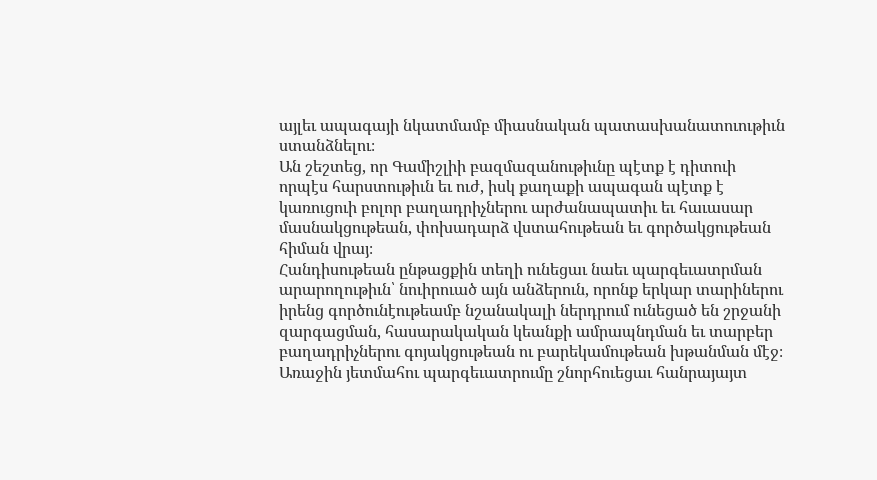այլեւ ապագայի նկատմամբ միասնական պատասխանատուութիւն ստանձնելու։
Ան շեշտեց, որ Գամիշլիի բազմազանութիւնը պէտք է դիտուի որպէս հարստութիւն եւ ուժ, իսկ քաղաքի ապագան պէտք է կառուցուի բոլոր բաղադրիչներու արժանապատիւ եւ հաւասար մասնակցութեան, փոխադարձ վստահութեան եւ գործակցութեան հիման վրայ։
Հանդիսութեան ընթացքին տեղի ունեցաւ նաեւ պարգեւատրման արարողութիւն՝ նուիրուած այն անձերուն, որոնք երկար տարիներու իրենց գործունէութեամբ նշանակալի ներդրում ունեցած են շրջանի զարգացման, հասարակական կեանքի ամրապնդման եւ տարբեր բաղադրիչներու գոյակցութեան ու բարեկամութեան խթանման մէջ։
Առաջին յետմահու պարգեւատրումը շնորհուեցաւ հանրայայտ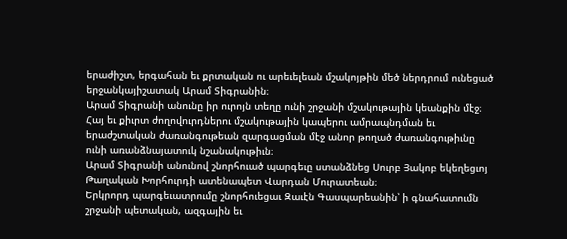երաժիշտ, երգահան եւ քրտական ու արեւելեան մշակոյթին մեծ ներդրում ունեցած երջանկայիշատակ Արամ Տիգրանին։
Արամ Տիգրանի անունը իր ուրոյն տեղը ունի շրջանի մշակութային կեանքին մէջ։ Հայ եւ քիւրտ ժողովուրդներու մշակութային կապերու ամրապնդման եւ երաժշտական ժառանգութեան զարգացման մէջ անոր թողած ժառանգութիւնը ունի առանձնայատուկ նշանակութիւն։
Արամ Տիգրանի անունով շնորհուած պարգեւը ստանձնեց Սուրբ Յակոբ եկեղեցւոյ Թաղական Խորհուրդի ատենապետ Վարդան Մուրատեան։
Երկրորդ պարգեւատրումը շնորհուեցաւ Զաւէն Գասպարեանին՝ ի գնահատումն շրջանի պետական, ազգային եւ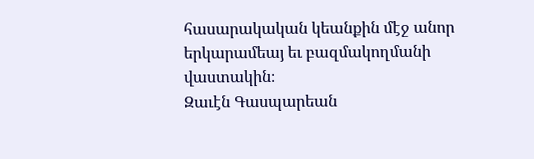հասարակական կեանքին մէջ անոր երկարամեայ եւ բազմակողմանի վաստակին։
Զաւէն Գասպարեան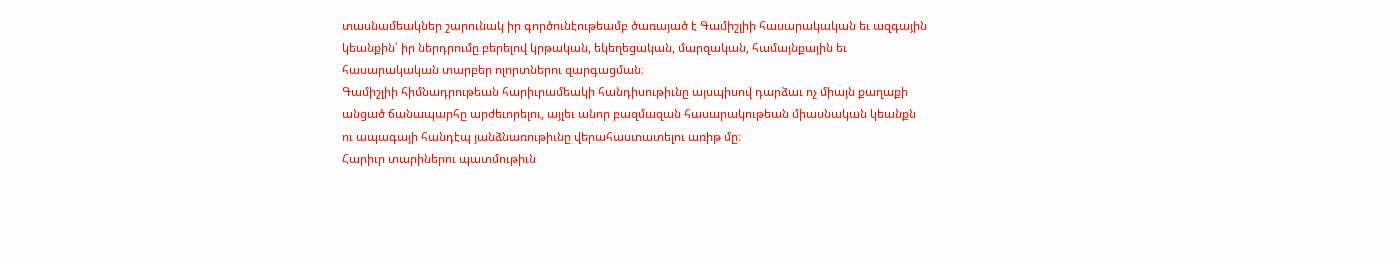տասնամեակներ շարունակ իր գործունէութեամբ ծառայած է Գամիշլիի հասարակական եւ ազգային կեանքին՝ իր ներդրումը բերելով կրթական, եկեղեցական, մարզական, համայնքային եւ հասարակական տարբեր ոլորտներու զարգացման։
Գամիշլիի հիմնադրութեան հարիւրամեակի հանդիսութիւնը այսպիսով դարձաւ ոչ միայն քաղաքի անցած ճանապարհը արժեւորելու, այլեւ անոր բազմազան հասարակութեան միասնական կեանքն ու ապագայի հանդէպ յանձնառութիւնը վերահաստատելու առիթ մը։
Հարիւր տարիներու պատմութիւն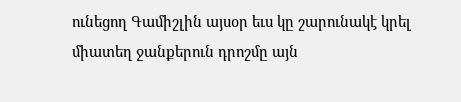ունեցող Գամիշլին այսօր եւս կը շարունակէ կրել միատեղ ջանքերուն դրոշմը այն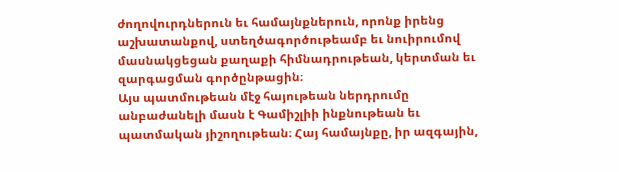ժողովուրդներուն եւ համայնքներուն, որոնք իրենց աշխատանքով, ստեղծագործութեամբ եւ նուիրումով մասնակցեցան քաղաքի հիմնադրութեան, կերտման եւ զարգացման գործընթացին։
Այս պատմութեան մէջ հայութեան ներդրումը անբաժանելի մասն է Գամիշլիի ինքնութեան եւ պատմական յիշողութեան։ Հայ համայնքը, իր ազգային,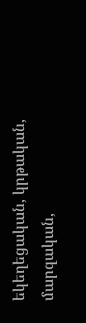եկեղեցական, կրթական, մարզական,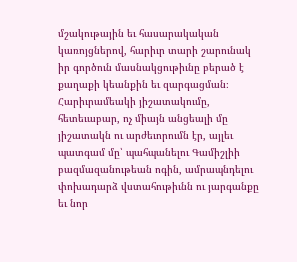մշակութային եւ հասարակական կառոյցներով, հարիւր տարի շարունակ իր գործուն մասնակցութիւնը բերած է քաղաքի կեանքին եւ զարգացման։
Հարիւրամեակի յիշատակումը, հետեւաբար, ոչ միայն անցեալի մը յիշատակն ու արժեւորումն էր, այլեւ պատգամ մը՝ պահպանելու Գամիշլիի բազմազանութեան ոգին, ամրապնդելու փոխադարձ վստահութիւնն ու յարգանքը եւ նոր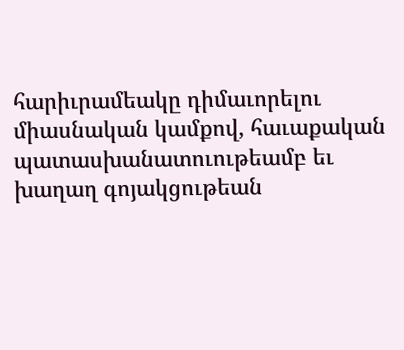հարիւրամեակը դիմաւորելու միասնական կամքով, հաւաքական պատասխանատուութեամբ եւ խաղաղ գոյակցութեան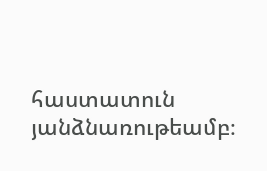հաստատուն յանձնառութեամբ։